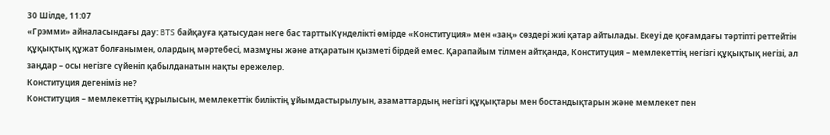30 Шілде, 11:07
«Грэмми» айналасындағы дау: BTS байқауға қатысудан неге бас тарттыКүнделікті өмірде «Конституция» мен «заң» сөздері жиі қатар айтылады. Екеуі де қоғамдағы тәртіпті реттейтін құқықтық құжат болғанымен, олардың мәртебесі, мазмұны және атқаратын қызметі бірдей емес. Қарапайым тілмен айтқанда, Конституция – мемлекеттің негізгі құқықтық негізі, ал заңдар – осы негізге сүйеніп қабылданатын нақты ережелер.
Конституция дегеніміз не?
Конституция – мемлекеттің құрылысын, мемлекеттік биліктің ұйымдастырылуын, азаматтардың негізгі құқықтары мен бостандықтарын және мемлекет пен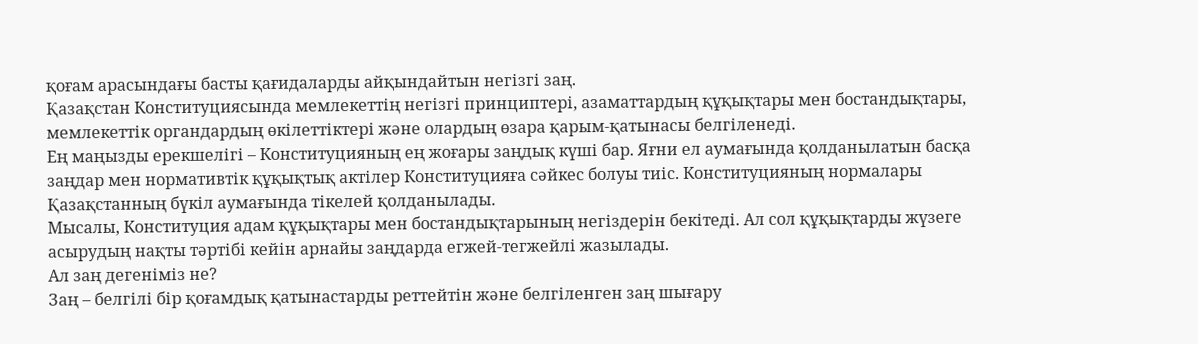қоғам арасындағы басты қағидаларды айқындайтын негізгі заң.
Қазақстан Конституциясында мемлекеттің негізгі принциптері, азаматтардың құқықтары мен бостандықтары, мемлекеттік органдардың өкілеттіктері және олардың өзара қарым-қатынасы белгіленеді.
Ең маңызды ерекшелігі – Конституцияның ең жоғары заңдық күші бар. Яғни ел аумағында қолданылатын басқа заңдар мен нормативтік құқықтық актілер Конституцияға сәйкес болуы тиіс. Конституцияның нормалары Қазақстанның бүкіл аумағында тікелей қолданылады.
Мысалы, Конституция адам құқықтары мен бостандықтарының негіздерін бекітеді. Ал сол құқықтарды жүзеге асырудың нақты тәртібі кейін арнайы заңдарда егжей-тегжейлі жазылады.
Ал заң дегеніміз не?
Заң – белгілі бір қоғамдық қатынастарды реттейтін және белгіленген заң шығару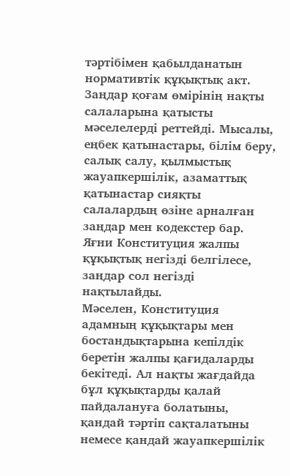тәртібімен қабылданатын нормативтік құқықтық акт.
Заңдар қоғам өмірінің нақты салаларына қатысты мәселелерді реттейді. Мысалы, еңбек қатынастары, білім беру, салық салу, қылмыстық жауапкершілік, азаматтық қатынастар сияқты салалардың өзіне арналған заңдар мен кодекстер бар. Яғни Конституция жалпы құқықтық негізді белгілесе, заңдар сол негізді нақтылайды.
Мәселен, Конституция адамның құқықтары мен бостандықтарына кепілдік беретін жалпы қағидаларды бекітеді. Ал нақты жағдайда бұл құқықтарды қалай пайдалануға болатыны, қандай тәртіп сақталатыны немесе қандай жауапкершілік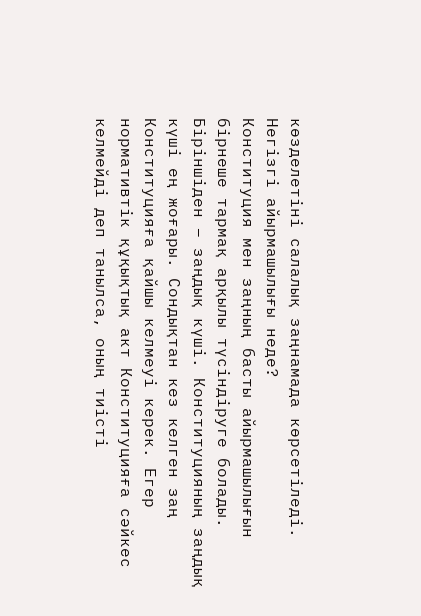көзделетіні салалық заңнамада көрсетіледі.
Негізгі айырмашылығы неде?
Конституция мен заңның басты айырмашылығын бірнеше тармақ арқылы түсіндіруге болады.
Біріншіден – заңдық күші. Конституцияның заңдық күші ең жоғары. Сондықтан кез келген заң Конституцияға қайшы келмеуі керек. Егер нормативтік құқықтық акт Конституцияға сәйкес келмейді деп танылса, оның тиісті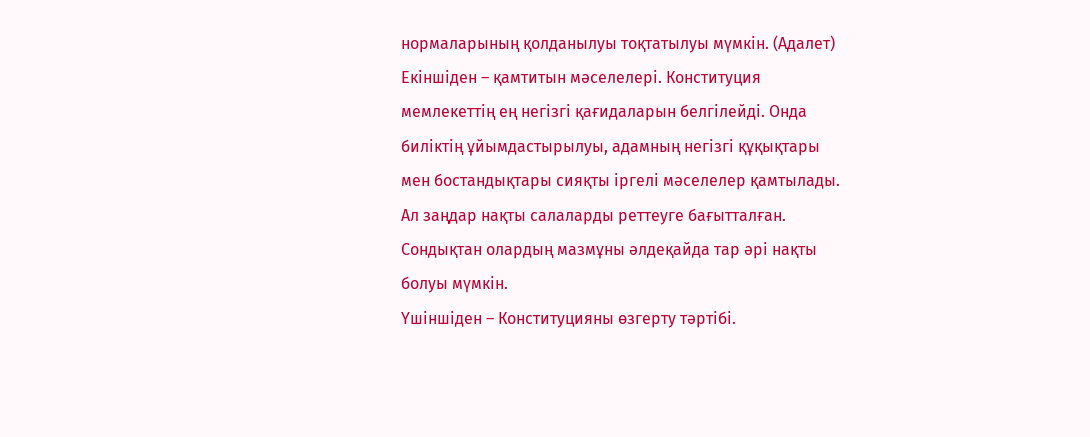нормаларының қолданылуы тоқтатылуы мүмкін. (Адалет)
Екіншіден – қамтитын мәселелері. Конституция мемлекеттің ең негізгі қағидаларын белгілейді. Онда биліктің ұйымдастырылуы, адамның негізгі құқықтары мен бостандықтары сияқты іргелі мәселелер қамтылады. Ал заңдар нақты салаларды реттеуге бағытталған. Сондықтан олардың мазмұны әлдеқайда тар әрі нақты болуы мүмкін.
Үшіншіден – Конституцияны өзгерту тәртібі.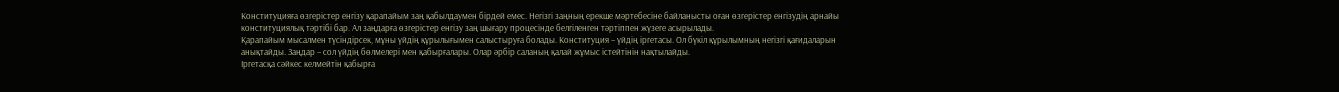Конституцияға өзгерістер енгізу қарапайым заң қабылдаумен бірдей емес. Негізгі заңның ерекше мәртебесіне байланысты оған өзгерістер енгізудің арнайы конституциялық тәртібі бар. Ал заңдарға өзгерістер енгізу заң шығару процесінде белгіленген тәртіппен жүзеге асырылады.
Қарапайым мысалмен түсіндірсек, мұны үйдің құрылығымен салыстыруға болады. Конституция – үйдің іргетасы. Ол бүкіл құрылымның негізгі қағидаларын анықтайды. Заңдар – сол үйдің бөлмелері мен қабырғалары. Олар әрбір саланың қалай жұмыс істейтінін нақтылайды.
Іргетасқа сәйкес келмейтін қабырға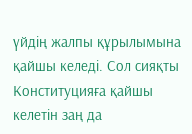үйдің жалпы құрылымына қайшы келеді. Сол сияқты Конституцияға қайшы келетін заң да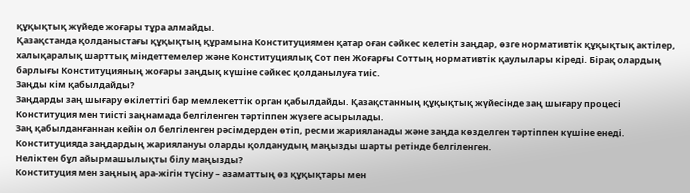құқықтық жүйеде жоғары тұра алмайды.
Қазақстанда қолданыстағы құқықтың құрамына Конституциямен қатар оған сәйкес келетін заңдар, өзге нормативтік құқықтық актілер, халықаралық шарттық міндеттемелер және Конституциялық Сот пен Жоғарғы Соттың нормативтік қаулылары кіреді. Бірақ олардың барлығы Конституцияның жоғары заңдық күшіне сәйкес қолданылуға тиіс.
Заңды кім қабылдайды?
Заңдарды заң шығару өкілеттігі бар мемлекеттік орган қабылдайды. Қазақстанның құқықтық жүйесінде заң шығару процесі Конституция мен тиісті заңнамада белгіленген тәртіппен жүзеге асырылады.
Заң қабылданғаннан кейін ол белгіленген рәсімдерден өтіп, ресми жарияланады және заңда көзделген тәртіппен күшіне енеді. Конституцияда заңдардың жариялануы оларды қолданудың маңызды шарты ретінде белгіленген.
Неліктен бұл айырмашылықты білу маңызды?
Конституция мен заңның ара-жігін түсіну – азаматтың өз құқықтары мен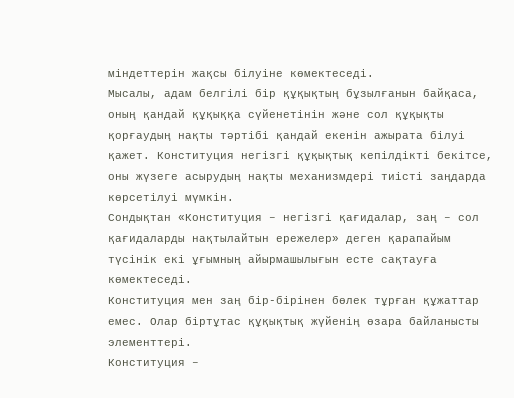міндеттерін жақсы білуіне көмектеседі.
Мысалы, адам белгілі бір құқықтың бұзылғанын байқаса, оның қандай құқыққа сүйенетінін және сол құқықты қорғаудың нақты тәртібі қандай екенін ажырата білуі қажет. Конституция негізгі құқықтық кепілдікті бекітсе, оны жүзеге асырудың нақты механизмдері тиісті заңдарда көрсетілуі мүмкін.
Сондықтан «Конституция – негізгі қағидалар, заң – сол қағидаларды нақтылайтын ережелер» деген қарапайым түсінік екі ұғымның айырмашылығын есте сақтауға көмектеседі.
Конституция мен заң бір-бірінен бөлек тұрған құжаттар емес. Олар біртұтас құқықтық жүйенің өзара байланысты элементтері.
Конституция –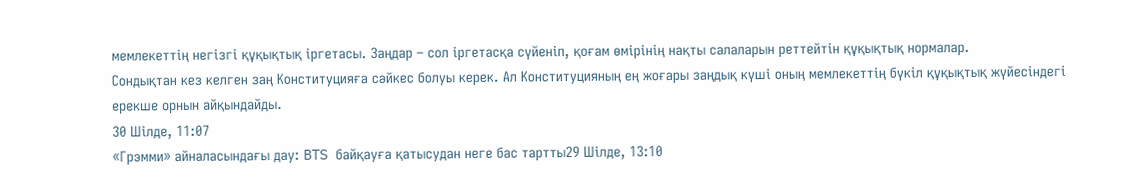мемлекеттің негізгі құқықтық іргетасы. Заңдар – сол іргетасқа сүйеніп, қоғам өмірінің нақты салаларын реттейтін құқықтық нормалар.
Сондықтан кез келген заң Конституцияға сәйкес болуы керек. Ал Конституцияның ең жоғары заңдық күші оның мемлекеттің бүкіл құқықтық жүйесіндегі ерекше орнын айқындайды.
30 Шілде, 11:07
«Грэмми» айналасындағы дау: BTS байқауға қатысудан неге бас тартты29 Шілде, 13:10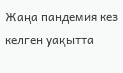Жаңа пандемия кез келген уақытта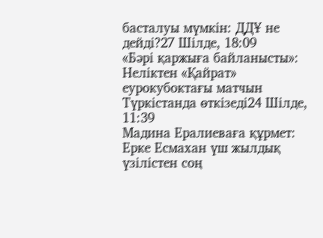басталуы мүмкін: ДДҰ не дейді?27 Шілде, 18:09
«Бәрі қаржыға байланысты»: Неліктен «Қайрат» еурокубоктағы матчын Түркістанда өткізеді24 Шілде, 11:39
Мадина Ералиеваға құрмет: Ерке Есмахан үш жылдық үзілістен соң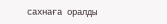сахнаға оралды